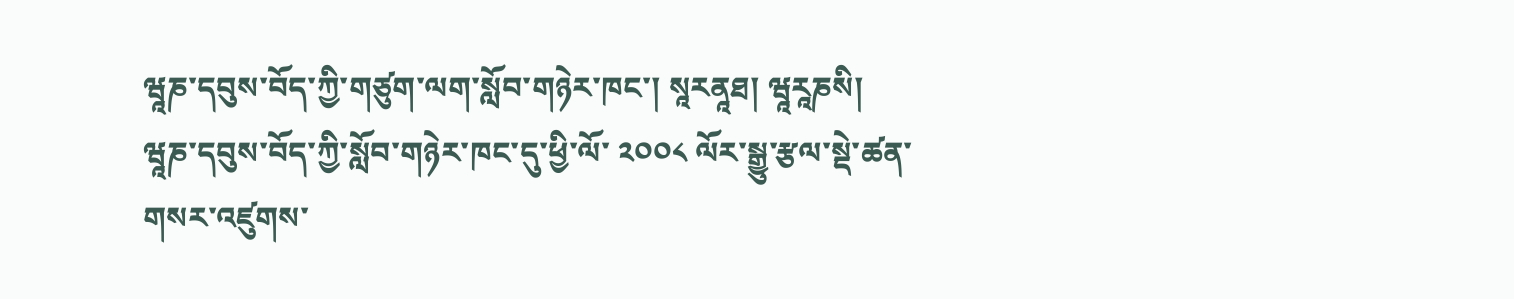ཝཱཎ་དབུས་བོད་ཀྱི་གཙུག་ལག་སློབ་གཉེར་ཁང་། སཱརནཱཐ། ཝཱརཱཎསི།
ཝཱཎ་དབུས་བོད་ཀྱི་སློབ་གཉེར་ཁང་དུ་ཕྱི་ལོ་ ༢༠༠༨ ལོར་སྒྱུ་རྩལ་སྡེ་ཚན་གསར་འཛུགས་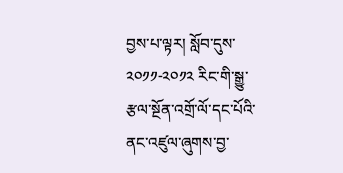བྱས་པ་ལྟར། སློབ་དུས་ ༢༠༡༡-༢༠༡༢ རིང་གི་སྒྱུ་རྩལ་སྔོན་འགྲོ་ལོ་དང་པོའི་ནང་འཛུལ་ཞུགས་བྱ་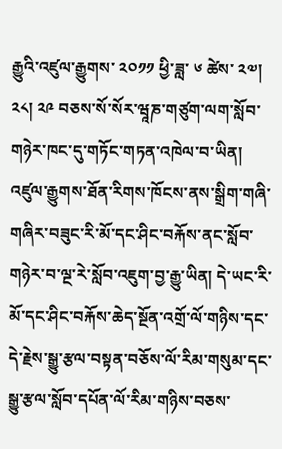རྒྱུའི་འཛུལ་རྒྱུགས་ ༢༠༡༡ ཕྱི་ཟླ་ ༦ ཚེས་ ༢༧། ༢༨། ༢༩ བཅས་སོ་སོར་ཝཱཎ་གཙུག་ལག་སློབ་གཉེར་ཁང་དུ་གཏོང་གཏན་འཁེལ་བ་ཡིན། འཛུལ་རྒྱུགས་ཐོན་རིགས་ཁོངས་ནས་སྒྲིག་གཞི་གཞིར་བཟུང་རི་མོ་དང་ཤིང་བརྐོས་ནང་སློབ་གཉེར་བ་ལྔ་རེ་སློབ་འཇུག་བྱ་རྒྱུ་ཡིན། དེ་ཡང་རི་མོ་དང་ཤིང་བརྐོས་ཆེད་སྔོན་འགྲོ་ལོ་གཉིས་དང་དེ་རྗེས་སྒྱུ་རྩལ་བསྟན་བཅོས་ལོ་རིམ་གསུམ་དང་སྒྱུ་རྩལ་སློབ་དཔོན་ལོ་རིམ་གཉིས་བཅས་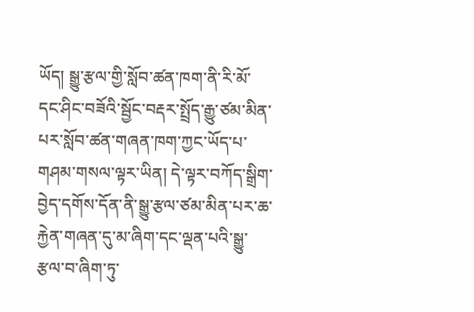ཡོད། སྒྱུ་རྩལ་གྱི་སློབ་ཚན་ཁག་ནི་རི་མོ་དང་ཤིང་བཟོའི་སྦྱོང་བརྡར་སྤྲོད་རྒྱུ་ཙམ་མིན་པར་སློབ་ཚན་གཞན་ཁག་ཀྱང་ཡོད་པ་གཤམ་གསལ་ལྟར་ཡིན། དེ་ལྟར་བཀོད་སྒྲིག་བྱེད་དགོས་དོན་ནི་སྒྱུ་རྩལ་ཙམ་མིན་པར་ཆ་རྐྱེན་གཞན་དུ་མ་ཞིག་དང་ལྡན་པའི་སྒྱུ་རྩལ་བ་ཞིག་ཏུ་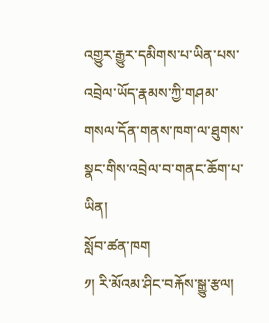འགྱུར་རྒྱུར་དམིགས་པ་ཡིན་པས་འབྲེལ་ཡོད་རྣམས་ཀྱི་གཤམ་གསལ་དོན་གནས་ཁག་ལ་ཐུགས་སྣང་གིས་འབྲེལ་བ་གནང་ཆོག་པ་ཡིན།
སློབ་ཚན་ཁག
༡། རི་མོའམ་ཤིང་བརྐོས་སྒྱུ་རྩལ།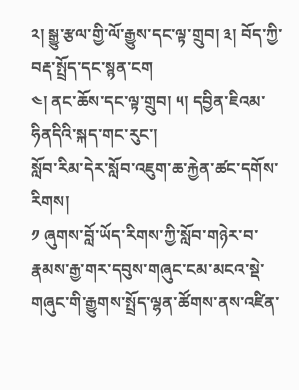༢། སྒྱུ་རྩལ་གྱི་ལོ་རྒྱུས་དང་ལྟ་གྲུབ། ༣། བོད་ཀྱི་བརྡ་སྤྲོད་དང་སྙན་ངག
༤། ནང་ཆོས་དང་ལྟ་གྲུབ། ༥། དབྱིན་ཇིའམ་ཧིནདིའི་སྐད་གང་རུང་།
སློབ་རིམ་དེར་སློབ་འཇུག་ཆ་རྐྱེན་ཚང་དགོས་རིགས།
༡ ཞུགས་བློ་ཡོད་རིགས་ཀྱི་སློབ་གཉེར་བ་རྣམས་རྒྱ་གར་དབུས་གཞུང་ངམ་མངའ་སྡེ་གཞུང་གི་རྒྱུགས་སྤྲོད་ལྷན་ཚོགས་ནས་འཛིན་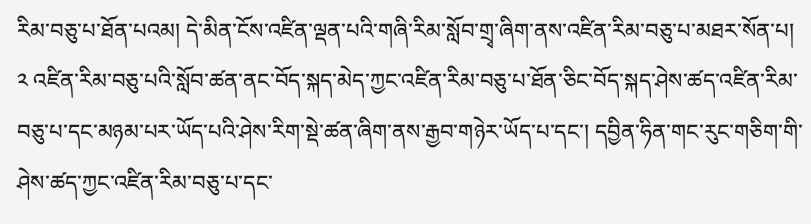རིམ་བཅུ་པ་ཐོན་པའམ། དེ་མིན་ངོས་འཛིན་ལྡན་པའི་གཞི་རིམ་སློབ་གྲྭ་ཞིག་ནས་འཛིན་རིམ་བཅུ་པ་མཐར་སོན་པ།
༢ འཛིན་རིམ་བཅུ་པའི་སློབ་ཚན་ནང་བོད་སྐད་མེད་ཀྱང་འཛིན་རིམ་བཅུ་པ་ཐོན་ཅིང་བོད་སྐད་ཤེས་ཚད་འཛིན་རིམ་བཅུ་པ་དང་མཉམ་པར་ཡོད་པའི་ཤེས་རིག་སྡེ་ཚན་ཞིག་ནས་རྒྱབ་གཉེར་ཡོད་པ་དང་། དབྱིན་ཧིན་གང་རུང་གཅིག་གི་ཤེས་ཚད་ཀྱང་འཛིན་རིམ་བཅུ་པ་དང་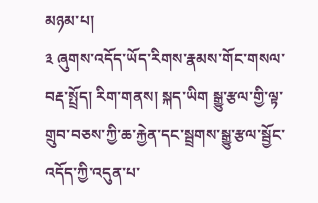མཉམ་པ།
༣ ཞུགས་འདོད་ཡོད་རིགས་རྣམས་གོང་གསལ་བརྡ་སྤྲོད། རིག་གནས། སྐད་ཡིག སྒྱུ་རྩལ་གྱི་ལྟ་གྲུབ་བཅས་ཀྱི་ཆ་རྐྱེན་དང་སྦྲགས་སྒྱུ་རྩལ་སྦྱོང་འདོད་ཀྱི་འདུན་པ་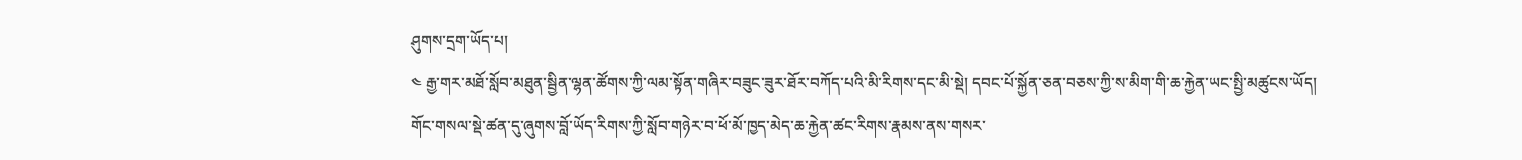ཤུགས་དྲག་ཡོད་པ།
༤ རྒྱ་གར་མཐོ་སློབ་མཐུན་སྦྱིན་ལྷན་ཚོགས་ཀྱི་ལམ་སྟོན་གཞིར་བཟུང་ཟུར་ཐོར་བཀོད་པའི་མི་རིགས་དང་མི་སྡེ། དབང་པོ་སྐྱོན་ཅན་བཅས་ཀྱི་ས་མིག་གི་ཆ་རྐྱེན་ཡང་སྤྱི་མཚུངས་ཡོད།
གོང་གསལ་སྡེ་ཚན་དུ་ཞུགས་བློ་ཡོད་རིགས་ཀྱི་སློབ་གཉེར་བ་ཕོ་མོ་ཁྱད་མེད་ཆ་རྐྱེན་ཚང་རིགས་རྣམས་ནས་གསར་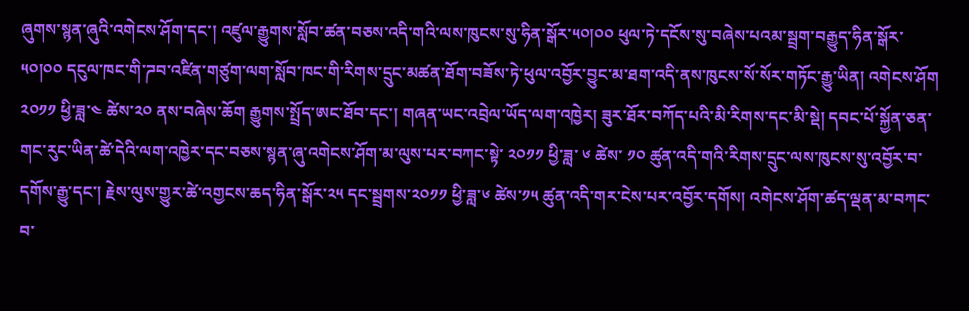ཞུགས་སྙན་ཞུའི་འགེངས་ཤོག་དང་། འཛུལ་རྒྱུགས་སློབ་ཚན་བཅས་འདི་གའི་ལས་ཁུངས་སུ་ཧིན་སྒོར་༥༠།༠༠ ཕུལ་ཏེ་དངོས་སུ་བཞེས་པའམ་སྦྲག་བརྒྱུད་ཧིན་སྒོར་ ༥༠།༠༠ དངུལ་ཁང་གི་ཌབ་འཛིན་གཙུག་ལག་སློབ་ཁང་གི་རིགས་དྲུང་མཚན་ཐོག་བཟོས་ཏེ་ཕུལ་འབྱོར་བྱུང་མ་ཐག་འདི་ནས་ཁུངས་སོ་སོར་གཏོང་རྒྱུ་ཡིན། འགེངས་ཤོག ༢༠༡༡ ཕྱི་ཟླ་༤ ཚེས་༢༠ ནས་བཞེས་ཆོག རྒྱུགས་སྤྲོད་ཨང་ཐོབ་དང་། གཞན་ཡང་འབྲེལ་ཡོད་ལག་འཁྱེར། ཟུར་ཐོར་བཀོད་པའི་མི་རིགས་དང་མི་སྡེ། དབང་པོ་སྐྱོན་ཅན་གང་རུང་ཡིན་ཚེ་དེའི་ལག་འཁྱེར་དང་བཅས་སྙན་ཞུ་འགེངས་ཤོག་མ་ལུས་པར་བཀང་སྟེ་ ༢༠༡༡ ཕྱི་ཟླ་ ༦ ཚེས་ ༡༠ ཚུན་འདི་གའི་རིགས་དྲུང་ལས་ཁུངས་སུ་འབྱོར་བ་དགོས་རྒྱུ་དང་། རྗེས་ལུས་གྱུར་ཚེ་འགྱངས་ཆད་ཧིན་སྒོར་༢༥ དང་སྦྲགས་༢༠༡༡ ཕྱི་ཟླ་༦ ཚེས་༡༥ ཚུན་འདི་གར་ངེས་པར་འབྱོར་དགོས། འགེངས་ཤོག་ཚད་ལྡན་མ་བཀང་བ་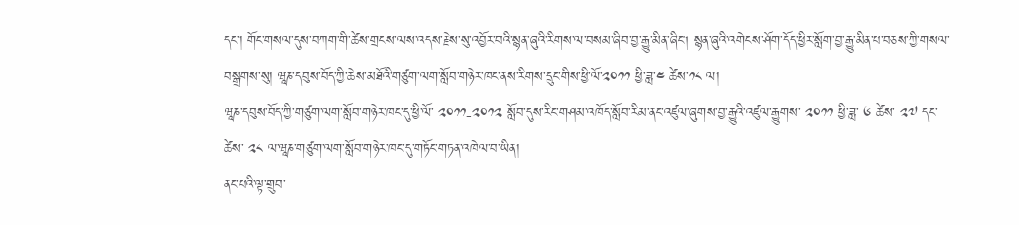དང་། གོང་གསལ་དུས་བཀག་གི་ཚེས་གྲངས་ལས་འདས་རྗེས་སུ་འབྱོར་བའི་སྙན་ཞུའི་རིགས་ལ་བསམ་ཞིབ་བྱ་རྒྱུ་མིན་ཞིང། སྙན་ཞུའི་འགེངས་ཤོག་དོད་ཕྱིར་སློག་བྱ་རྒྱུ་མིན་པ་བཅས་ཀྱི་གསལ་བསྒྲགས་སུ། ཝཱཎ་དབུས་བོད་ཀྱི་ཆེས་མཐོའི་གཙུག་ལག་སློབ་གཉེར་ཁང་ནས་རིགས་དྲུང་གིས་ཕྱི་ལོ་༢༠༡༡ ཕྱི་ཟླ་༤ ཚེས་༡༨ ལ།
ཝཱཎ་དབུས་བོད་ཀྱི་གཙུག་ལག་སློབ་གཉེར་ཁང་དུ་ཕྱི་ལོ་ ༢༠༡༡-༢༠༡༢ སློབ་དུས་རིང་གཤམ་འཁོད་སློབ་རིམ་ནང་འཛུལ་ཞུགས་བྱ་རྒྱུའི་འཛུལ་རྒྱུགས་ ༢༠༡༡ ཕྱི་ཟླ་ ༦ ཚེས་ ༢༧ དང་ཚེས་ ༢༨ ལ་ཝཱཎ་གཙུག་ལག་སློབ་གཉེར་ཁང་དུ་གཏོང་གཏན་འཁེལ་བ་ཡིན།
ནང་པའི་ལྟ་གྲུབ་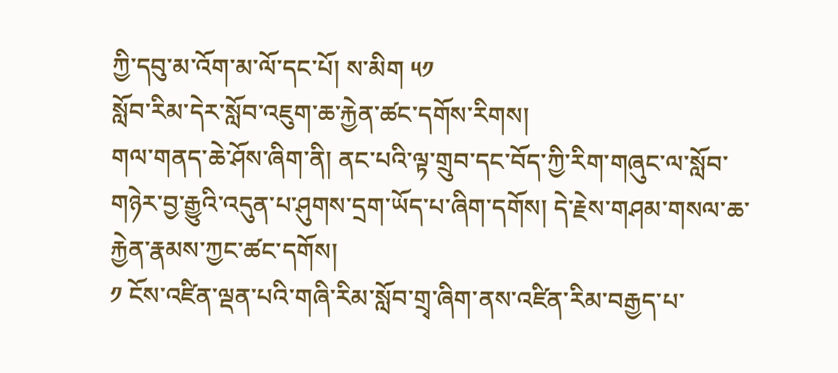ཀྱི་དབུ་མ་འོག་མ་ལོ་དང་པོ། ས་མིག ༥༡
སློབ་རིམ་དེར་སློབ་འཇུག་ཆ་རྐྱེན་ཚང་དགོས་རིགས།
གལ་གནད་ཆེ་ཤོས་ཞིག་ནི། ནང་པའི་ལྟ་གྲུབ་དང་བོད་ཀྱི་རིག་གཞུང་ལ་སློབ་གཉེར་བྱ་རྒྱུའི་འདུན་པ་ཤུགས་དྲག་ཡོད་པ་ཞིག་དགོས། དེ་རྗེས་གཤམ་གསལ་ཆ་རྐྱེན་རྣམས་ཀྱང་ཚང་དགོས།
༡ ངོས་འཛིན་ལྡན་པའི་གཞི་རིམ་སློབ་གྲྭ་ཞིག་ནས་འཛིན་རིམ་བརྒྱད་པ་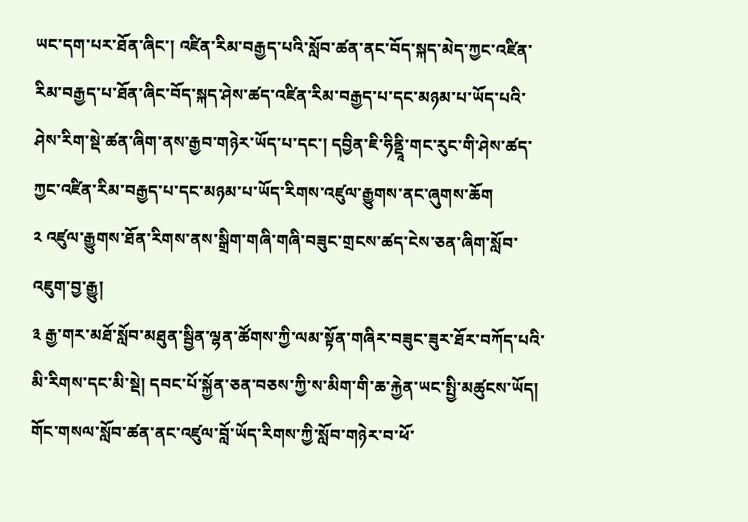ཡང་དག་པར་ཐོན་ཞིང་། འཛིན་རིམ་བརྒྱད་པའི་སློབ་ཚན་ནང་བོད་སྐད་མེད་ཀྱང་འཛིན་རིམ་བརྒྱད་པ་ཐོན་ཞིང་བོད་སྐད་ཤེས་ཚད་འཛིན་རིམ་བརྒྱད་པ་དང་མཉམ་པ་ཡོད་པའི་ཤེས་རིག་སྡེ་ཚན་ཞིག་ནས་རྒྱབ་གཉེར་ཡོད་པ་དང་། དབྱིན་ཇི་ཧིནྡཱི་གང་རུང་གི་ཤེས་ཚད་ཀྱང་འཛིན་རིམ་བརྒྱད་པ་དང་མཉམ་པ་ཡོད་རིགས་འཛུལ་རྒྱུགས་ནང་ཞུགས་ཆོག
༢ འཛུལ་རྒྱུགས་ཐོན་རིགས་ནས་སྒྲིག་གཞི་གཞི་བཟུང་གྲངས་ཚད་ངེས་ཅན་ཞིག་སློབ་འཇུག་བྱ་རྒྱུ།
༣ རྒྱ་གར་མཐོ་སློབ་མཐུན་སྦྱིན་ལྷན་ཚོགས་ཀྱི་ལམ་སྟོན་གཞིར་བཟུང་ཟུར་ཐོར་བཀོད་པའི་མི་རིགས་དང་མི་སྡེ། དབང་པོ་སྐྱོན་ཅན་བཅས་ཀྱི་ས་མིག་གི་ཆ་རྐྱེན་ཡང་སྤྱི་མཚུངས་ཡོད།
གོང་གསལ་སློབ་ཚན་ནང་འཛུལ་བློ་ཡོད་རིགས་ཀྱི་སློབ་གཉེར་བ་ཕོ་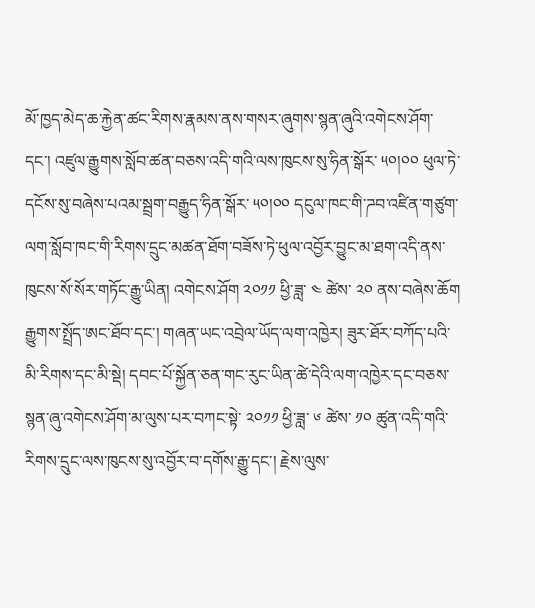མོ་ཁྱད་མེད་ཆ་རྐྱེན་ཚང་རིགས་རྣམས་ནས་གསར་ཞུགས་སྙན་ཞུའི་འགེངས་ཤོག་དང་། འཛུལ་རྒྱུགས་སློབ་ཚན་བཅས་འདི་གའི་ལས་ཁུངས་སུ་ཧིན་སྒོར་ ༥༠།༠༠ ཕུལ་ཏེ་དངོས་སུ་བཞེས་པའམ་སྦྲག་བརྒྱུད་ཧིན་སྒོར་ ༥༠།༠༠ དངུལ་ཁང་གི་ཌབ་འཛིན་གཙུག་ལག་སློབ་ཁང་གི་རིགས་དྲུང་མཚན་ཐོག་བཟོས་ཏེ་ཕུལ་འབྱོར་བྱུང་མ་ཐག་འདི་ནས་ཁུངས་སོ་སོར་གཏོང་རྒྱུ་ཡིན། འགེངས་ཤོག ༢༠༡༡ ཕྱི་ཟླ་ ༤ ཚེས་ ༢༠ ནས་བཞེས་ཆོག རྒྱུགས་སྤྲོད་ཨང་ཐོབ་དང་། གཞན་ཡང་འབྲེལ་ཡོད་ལག་འཁྱེར། ཟུར་ཐོར་བཀོད་པའི་མི་རིགས་དང་མི་སྡེ། དབང་པོ་སྐྱོན་ཅན་གང་རུང་ཡིན་ཚེ་དེའི་ལག་འཁྱེར་དང་བཅས་སྙན་ཞུ་འགེངས་ཤོག་མ་ལུས་པར་བཀང་སྟེ་ ༢༠༡༡ ཕྱི་ཟླ་ ༦ ཚེས་ ༡༠ ཚུན་འདི་གའི་རིགས་དྲུང་ལས་ཁུངས་སུ་འབྱོར་བ་དགོས་རྒྱུ་དང་། རྗེས་ལུས་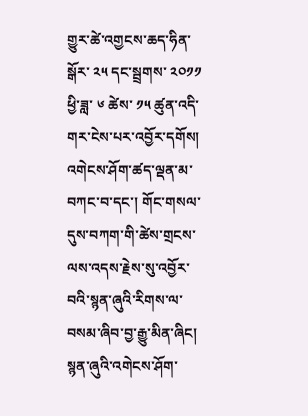གྱུར་ཚེ་འགྱངས་ཆད་ཧིན་སྒོར་ ༢༥ དང་སྦྲགས་ ༢༠༡༡ ཕྱི་ཟླ་ ༦ ཚེས་ ༡༥ ཚུན་འདི་གར་ངེས་པར་འབྱོར་དགོས།
འགེངས་ཤོག་ཚད་ལྡན་མ་བཀང་བ་དང་། གོང་གསལ་དུས་བཀག་གི་ཚེས་གྲངས་ལས་འདས་རྗེས་སུ་འབྱོར་བའི་སྙན་ཞུའི་རིགས་ལ་བསམ་ཞིབ་བྱ་རྒྱུ་མིན་ཞིང། སྙན་ཞུའི་འགེངས་ཤོག་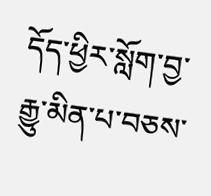དོད་ཕྱིར་སློག་བྱ་རྒྱུ་མིན་པ་བཅས་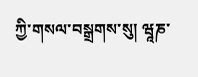ཀྱི་གསལ་བསྒྲགས་སུ། ཝཱཎ་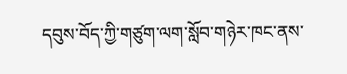དབུས་བོད་ཀྱི་གཙུག་ལག་སློབ་གཉེར་ཁང་ནས་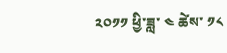༢༠༡༡ ཕྱི་ཟླ་ ༤ ཚེས་ ༡༨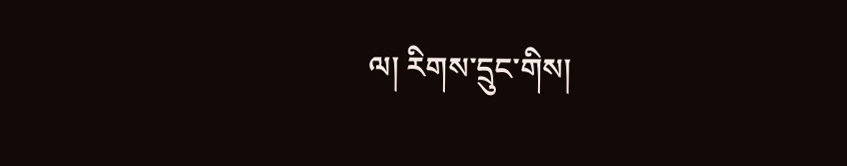ལ། རིགས་དྲུང་གིས།